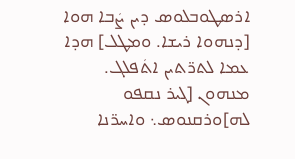ܐܪܣܛܘܒܠܘܣ ܕܝܢ ܨܿܒܐ ܗܘܐ [ܕܢܗܘܐ ܪܝܫܐ. ܘܡܛܠ] ܗܕܐ ܥܡܐ ܠܬܪ̈ܬܝܢ ܐܬܿܦܠܓ. ܡܢܗܘܢ [ܓܝܪ ܢܩܦܘ ܠܗ]ܘܪܩܢܘܣ܆ ܘܐܚܪ̈ܢܐ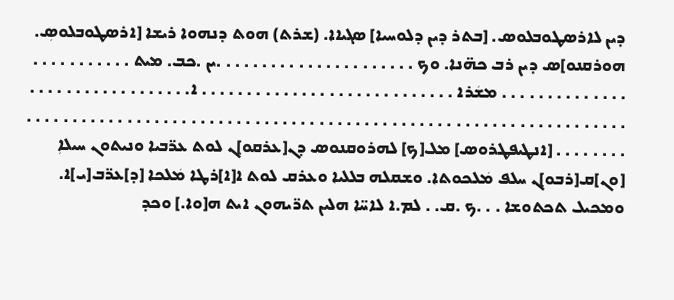ܕܝܢ ܠܐܪܣܛܘܒܠܘܣ. [ܒܬܪ ܕܝܢ ܕܠܘܚܝܐ] ܣܓܝܐܐ. (ܫܪܬ) ܗܘܬ ܕܢܗܘܐ ܪܝܫܐ [ܐܪܣܛܘܒܠܘܣܼ. ܗܘܪܩܢܘ]ܣ ܕܝܢ ܪܒ ܟܗ̈ܢܐ. ܘܟ . . . . . . . . . . . . . . . . . . . . . .ܝܢ .ܟܒ. ܡܝܬ . . . . . . . . . . . . . . . . . . . . . . . . . ܡܫܿܪܐ . . . . . . . . . . . . . . . . . . . . . . . . . . . . ܐ. . . . . . . . . . . . . . . . . . . . . . . . . . . . . . . . . . . . . . . . . . . . . . . . . . . . . . . . . . . . . . . . . . . . . . . . . . . . . . . . . . . . . . . . . . . . [ܐܢܛܝܦܛܪܘܣ] ܡܠ[ܟ] ܠܗܪܘܩܢܘܣ ܕܢ[ܥܪܩܘ]ܢ ܠܘܬ ܥܪ̈ܒܝܐ ܘܢܝܬܘܢ ܚܝܠܐܼ [ܘܢ]ܩ[ܪܒܘ]ܢ ܚܠܦ ܡܿܠܟܘܬܐ. ܘܫܩܠܗ ܒܠܠܝܐ ܘܥܪܩ ܠܘܬ ܐ[ܐ]ܪܛܐ ܡܿܠܟܐ [ܕ]ܥܪ̈ܒ[ܝ]ܐ. ܘܡܟܝܠ ܬܟܬܘܫܐ . . .ܟ .ܩ. . ܠܡ.ܐ ܠܐܚ̈ܐ ܗܠܝܢ ܬܪ̈ܝܗܘܢ ܐܝܬ ܗ[ܘܐ.] ܘܟܕ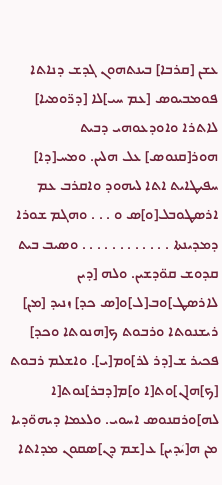ܥܫܢ [ܩܪܒܐ] ܒܝܢܬܗܘܢ ܓܕܫ ܕܢܐܬܐ
ܦܘܡܒܝܘܣ [ܥܡ ܚܝ]ܠܐ [ܕܪ̈ܘܡܝܐ] ܠܐܬܪܐ ܘܐܘܕܥܘܗܝ ܕܒܝܬ ܗܘܪ[ܩܢܘܣ] ܥܠ ܗܠܝܢ. ܘܡܚ[ܕܐ] ܚܦܝܛܐܝܬ ܐܬܐ ܠܝܗܘܕ ܘܐܩܪܒ ܥܡ ܐܪܣܛܘܒܠ[ܘ]ܣ ܘ . . . ܘܗܓܡ ܫܘܪܐ ܕܡܕܝܢܬܐ . . . . . . . . . . . . ܘܣܝܒ ܒܝܬ ܩܕܘܫ ܩܘ̈ܕܫܝܢ. ܘܠܗ [ܕܝܢ ܠܐܪܣܛ]ܘܒ[ܠ]ܘ[ܣ ܟܕ] ܙܢܝܕ [ܡܢ] ܪܝܫܢܘܬܐ ܘܪܒܘܬ ܟ[ܗܢܘܬܐ ܘܟܕ] ܦܟܝܪ ܫ[ܕܪ ܠܪ]ܘܡ[ܝ]. ܘܐܫܠܡ ܪܒܘܬ [ܟ]ܗ[ܢ]ܘܬ[ܐ ܘ]ܡ[ܕܒܪ]ܢܘܬ[ܐ ܠܗ]ܘܪܩܢܘܣ ܐܚܘܝ. ܘܠܥܡܐ ܕܝܗܘ̈ܕܝܐ ܡܢ ܗ[ܝܿܕܝܢ] ܥ[ܫܡ ܕܢ]ܣܩܘܢ ܡܕܐܬܐ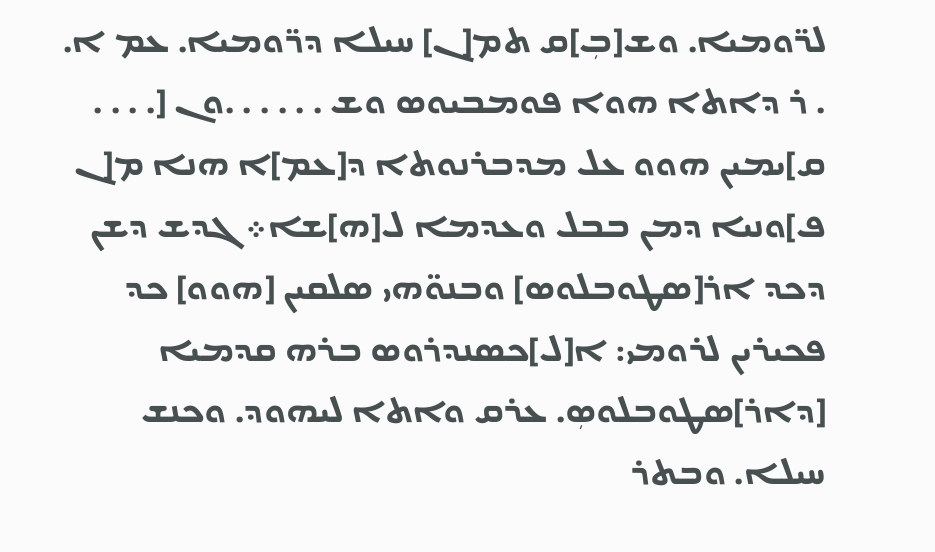ܠܪ̈ܘܡܝܐ. ܘܫ[ܒܼ]ܩ ܬܡ[ܢ] ܚܝܠܐ ܕܪ̈ܘܡܝܐ. ܥܡ ܐ. . ܪ ܕܐܬܐ ܗܘܐ ܦܘܡܒܝܘܣ ܘܫ . . . . . .ܘܢ [. . . . ܩ]ܝܡܝܢ ܗܘܘ ܥܠ ܡܕܒܪܢܘܬܐ ܕ[ܥܡ]ܐ ܗܢܐ ܡ[ܢ ܦ]ܘܢܝܐ ܕܡܢ ܒܒܠ ܘܥܕܡܐ ܠ[ܗ]ܫܐ܀ ܓܕܫ ܕܫܢ ܕܟܕ ܐܪ[ܣܛܘܒܠܘܣ] ܘܒܢܘ̈ܗܝ ܣܠܩܝܢ [ܗܘܘ] ܟܕ ܦܟܝܪܝܢ ܠܪܘܡܝ: ܐ[ܠ]ܟܣܢܕܪܘܣ ܒܪܗ ܩܕܡܝܐ [ܕܐܪ]ܣܛܘܒܠܘܣܼ. ܥܪܩ ܘܐܬܐ ܠܝܗܘܕ. ܘܟܢܫ ܚܝܠܐ. ܘܒܬܪ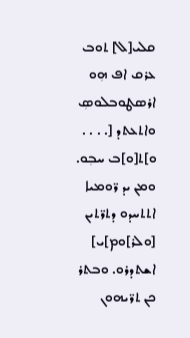ܩܠܝ[ܠ] ܬܘܒ ܥܪܩ ܐܦ ܗܼܘ ܐܪܣܛܘܒܠܘܣܼ ܘܐܬܥܬܕ [. . . . ܘ]ܬ[ܘ]ܒ ܚܒܼܘ. ܘܡܢ ܝܕ ܪ̈ܘܡܝܐ ܐܬܬܚܕܘ ܕܬܪ̈ܬܝܢ [ܘܠܪ]ܘܡ]ܝ] ܐܫܬܕܪܘ. ܘܒܬܪ ܟܢ ܬܪ̈ܝܗܘܢ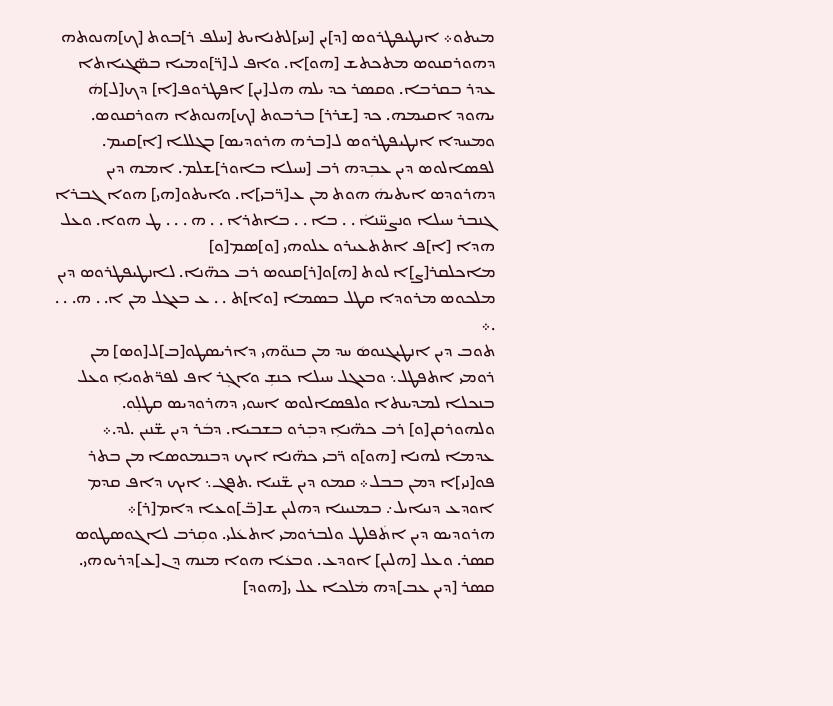ܡܝܬܘ܀ ܐܢܛܝܦܛܪܘܣ [ܕ]ܝܢ [ܚܝ]ܠܬܢܐܝܬ [ܚܠܦ ܪ]ܒܘܬ [ܟ]ܗܢܘܬܗ ܕܗܘܪܩܢܘܣ ܡܬܟܬܫ [ܗܘ]ܐ. ܘܐܦ ܠ[ܪ̈]ܘܡܝܐ ܒܣ̈ܓܝܐܬܐ ܥܕܪ ܒܩܪܒܐ. ܘܩܣܪ ܟܕ ܝܠܗ ܗܠ[ܝܢ] ܐܦܛܪܘܦ[ܐ] ܕܟ[ܠ]ܗܿ ܝܗܘܕ ܐܩܝܡܗ. ܟܕ [ܫܪܪ] ܒܪܒܘܬ [ܟ]ܗܢܘܬܐ ܗܘܪܩܢܘܣ. ܘܡܚܕܐ ܐܢܛܝܦܛܪܘܣ ܠ[ܒܪܗ ܗܪܘܕܝܣ] ܒܓܠܠܐ [ܐ]ܩܝܡ. ܠܦܣܐܠܘܣ ܕܝܢ ܥܒܼܕܗ ܪܒ [ܚܝܠܐ ܒܐܘܪ]ܫܠܡ. ܐܡܗ ܕܝܢ ܕܗܪܘܕܣ ܐܝܬܝܗܿ ܗܘܬ ܡܢ ܥ[ܪ̈ܒܝ]ܐ. ܘܐܝܬܘ[ܗܝ] ܗܘܐ ܓܒܪܐ ܓܢܒܪ ܚܝܠܐ ܘܢܨܚ̈ܢܐܿ . . ܒܐ . . ܒܐܬܪܐ . . ܗ . . . ܛ ܗܘܐ. ܘܥܠ ܗܕܐ [ܐ]ܦ ܐܬܬܥܝܪܘ ܥܠܘܗܝ [ܘ]ܣܡ[ܘ]
ܡܐܟܠܩܪ[ܨ]ܐ ܠܘܬ [ܗ]ܘ[ܪ]ܩܢܘܣ ܪܒ ܟܗ̈ܢܐ. ܠܐܢܛܝܦܛܪܘܣ ܕܝܢ ܡܠܟܘܣ ܡܪܘܕܐ ܩܛܠ ܒܣܡܐ [ܘܐ]ܬ . . ܥ ܒܥܓܠ ܡܢ ܐ. . ܗ. . . .܀
ܬܘܒ ܕܝܢ ܐܢܛܝܓܢܘܣܿ ܚܕ ܡܢ ܒܢܘ̈ܗܝ ܕܐܪܝܣܛܘ[ܒ]ܠ[ܘܣ] ܡܢ ܪܘܡܝ ܐܬܦܛܠ܆ ܘܒܥܓܠ ܚܝܠܐ ܟܢܫܼ ܘܐܓܼܪ ܐܦ ܠܦܪ̈ܬܘܝܐܼ ܘܥܠ ܒܢܟܠܐ ܠܡܕܝܢܬܐ ܘܠܦܣܐܠܘܣ ܐܚܘܝ ܕܗܪܘܕܝܣ ܩܛܠܼܘ. ܘܠܗܘܪܩܢ[ܘ] ܪܒ ܟܗ̈ܢܐܼ ܕܒܼܪܘ ܒܫܒܝܐ. ܕܒܿܪ ܕܝܢ ܫ̈ܢܝܢ .ܠܕ.܀ ܥܕܡܐ ܠܗܢܐ [ܗܘ]ܘ ܪ̈ܒܝ ܟܗ̈ܢܐ ܐܝܟ ܕܒܢܡܘܣܐ ܡܢ ܒܬܪ ܦܘ[ܢܝ]ܐ ܕܡܢ ܒܒܠ܀ ܩܡܘ ܕܝܢ ܫ̈ܢܝܐ .ܬܦܓ܆ ܐܝܟ ܕܐܦ ܩܕܡ ܐܘܕܥ ܕܢܝܐܝܠ܇ ܒܡܢܝܢܐ ܕܗܠܝܢ ܫ[ܒ̈]ܘܥܐ ܕܐܡ[ܪ]܀
ܗܪܘܕܝܣ ܕܝܢ ܐܬܿܦܠܛ ܘܠܒܪܘܡܝ ܐܬܥܿܠܝ. ܘܩܼܪܒ ܠܐܓܘܣܛܘܣ ܩܣܪ. ܘܥܠ [ܗܠܝܢ] ܐܘܕܥ. ܘܒܥܿܐ ܗܘܐ ܡܢܗ ܕܢ[ܥ]ܕܪܝܘܗܝ. ܩܣܪ [ܕܝܢ ܥܒ]ܕܗ ܡܿܠܟܐ ܥܠ ܝ[ܗܘܕ]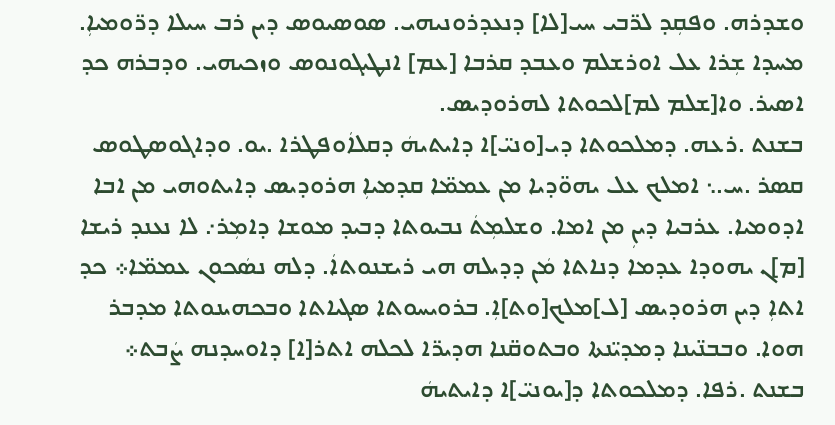ܘܫܕܪܗ. ܘܦܩܼܕ ܠܪ̈ܒܝ ܚܝ[ܠܐ] ܕܢܥܕܪܘܢܝܗܝ. ܣܘܣܝܘܣ ܕܝܢ ܪܒ ܚܝܠܐ ܕܪ̈ܘܡܝܐܼ. ܡܚܕܐ ܫܼܪܐ ܥܠ ܐܘܪܫܠܡ ܘܥܒܕ ܩܪܒܐ [ܥܡ] ܐܢܛܝܓܘܢܘܣ ܘܙܟܝܗܝ. ܘܕܒܪܗ ܟܕ ܐܣܝܪ. ܘܐ[ܫܠܡ ܠܡ]ܠܟܘܬܐ ܠܗܪܘܕܝܣ.
ܒܫܢܬ .ܪܥܗ. ܕܡܠܟܘܬܐ ܕܝ[ܘܢܝ̈]ܐ ܕܐܝܬܝܗܿ ܕܩܠܐܿܘܦܛܪܐ .ܝܘ. ܘܕܐܓܘܣܛܘܣ ܩܣܪ .ܚ.܆ ܐܡܠܟ ܥܠ ܝܗܘ̈ܕܝܐ ܡܢ ܥܡܡ̈ܐ ܩܕܡܝܐܼ ܗܪܘܕܝܣ ܕܐܝܬܘܗܝ ܡܢ ܐܒܐ ܐܕܘܡܝܐ. ܥܪܒܝܐ ܕܝܢܼ ܡܢ ܐܡܐ. ܘܫܠܡܼܬܿ ܢܒܝܘܬܐ ܕܒܝܕ ܡܘܫܐ ܕܐܡܼܪ܇ ܠܐ ܢܥܢܕ ܪܝܫܐ [ܡ]ܢ ܝܗܘܕܐ ܥܕܡܐ ܕܢܐܬܐ ܡܿܢ ܕܕܝܠܗ ܗܝ ܪܝܫܢܘܬܐܿ. ܕܠܗ ܢܣܿܟܘܢ ܥܡܡ̈ܐ܀ ܟܕ ܐܬܐܼ ܕܝܢ ܗܪܘܕܝܣ [ܠ]ܡܠܟ[ܘܬ]ܐܼ. ܒܪܘܝܚܘܬܐ ܣܓܝܐܬܐ ܘܒܟܗܝܢܘܬܐ ܡܕܒܪ ܗܘܐ. ܘܒܒܢ̈ܝܢܐ ܕܡܕܝ̈ܢܬܐ ܘܒܬܘܩ̈ܢܐ ܗܕܝܪ̈ܐ ܠܟܠܗ ܐܬܪ[ܐ] ܕܐܘܚܕܢܗ ܨܿܒܬ܀
ܒܫܢܬ .ܪܦܐ. ܕܡܠܟܘܬܐ ܕ[ܝܘܢܝ̈]ܐ ܕܐܝܬܝܗܿ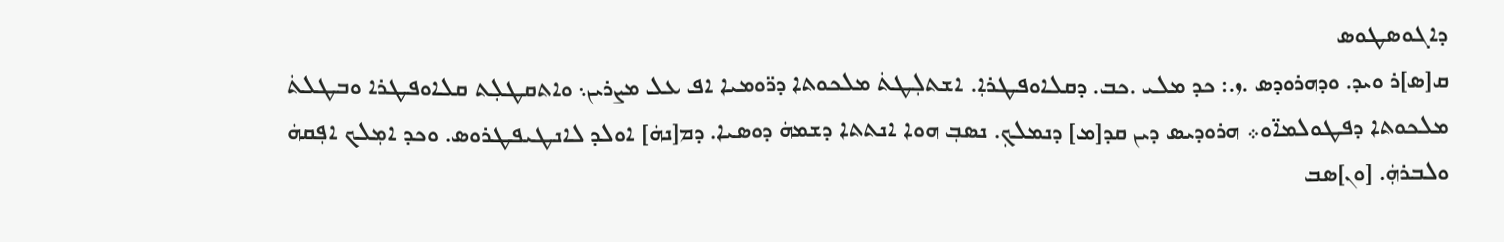ܕܐܓܘܣܛܘܣ
ܩ[ܣ]ܪ ܘܝܕ. ܘܕܗܪܘܕܣ .ܙ.: ܟܕ ܡܠܝ .ܟܒ. ܕܩܠܐܘܦܛܪܐܼ. ܐܫܬܠܼܛܬܿ ܡܠܟܘܬܐ ܕܪ̈ܘܡܝܐ ܐܦ ܥܠ ܡܨܪܝܢ܆ ܘܐܬܩܛܠܼܬ ܩܠܐܘܦܛܪܐ ܘܒܛܠܬܿ ܡܠܟܘܬܐ ܕܦܛܘܠܡܐ̈ܘ܀ ܗܪܘܕܝܣ ܕܝܢ ܩܕ[ܡ] ܕܢܡܠܟܼ. ܢܣܒܼ ܗܘܐ ܐܢܬܬܐ ܕܫܡܗܿ ܕܘܣܝܐ. ܕܡ[ܢܗܿ] ܐܘܠܕ ܠܐܢܛܝܦܛܪܘܣ. ܘܟܕ ܐܡܼܠܟ ܐܦܼܩܗܿ ܘܠܒܪܗܼܿ. [ܘܢ]ܣܒ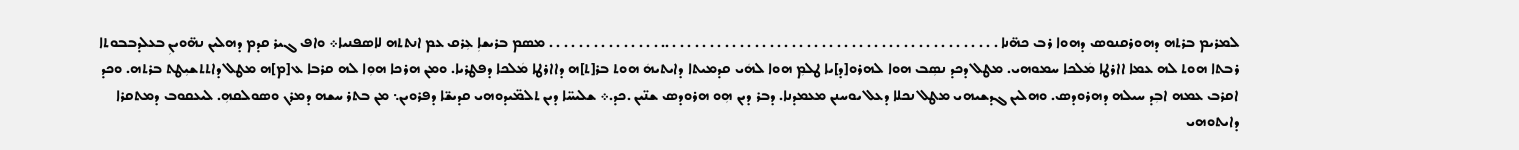ܠܡܪܝܡ ܒܪܬܗ ܕܗܘܪܩܢܘܣ ܕܗܘܐ ܪܒ ܟܗ̈ܢܐ . . . . . . . . . . . . . . . . . . . . . . . . . . . . . . . . . . . . . . . . . . . . .. . . . . . . . . . . . . . . . ܡܣܡ ܒܪܝܫܐܼ ܥܼܪܩ ܥܡ ܐܢܬܬܗ ܠܐܣܦܢܝܐ܀ ܘܐܦ ܓܝܪ ܩܕܡ ܕܗܠܝܢ ܢܗ̈ܘܝܢܼ ܒܥܠܕܒܒܘܬܐ ܪܒܬܐ ܗܘܬ ܠܗ ܥܡܐ ܐܐܪܛܐ ܡܿܠܟܐ ܚܡܘܗܝ. ܡܛܠ ܕܟܕ ܢܣܼܒ ܗܘܐ ܠܗܪܘ[ܕ]ܝܐ ܛܠܡܼ ܗܘܐ ܠܗܿܝ ܩܕܡܝܬܐ ܕܐܝܬܝܗܿ ܗܘܬ ܒܪ[ܬ]ܗ ܕܐܐܪܛܐ ܡܿܠܟܐ ܕܦܛܪܝܐ. ܘܡܢ ܗܪܟܐ ܗܘܼܐ ܠܗ ܩܪܒܐ ܥ[ܡ]ܗ ܡܛܠ ܕܐܬܬܫܝܼܛܬ ܒܪܬܗ. ܘܟܕ ܐܩܪܒ ܥܡܗ ܐܒܼܕ ܚܝܠܗ ܕܗܪܘܕܣ. ܘܗܠܝܢ ܓܕܫܝܗܝ ܡܛܠ ܢܟܠܐ ܕܥܠ ܝܘܚܢܢ ܡܥܡܕܢܐ. ܕܒܪ ܕܝܢ ܗܼܘ ܗܪܘܕܣ ܫܢ̈ܝܢ .ܟܕ.܀ ܫܠܝܚ̈ܐ ܕܝܢ ܬܠܡ̈ܝܕܘܗܝ ܩܕܝܫ̈ܐ ܕܦܪܘܝܢ܆ ܡܢ ܒܬܪ ܚܫܗ ܕܡܪܢ ܘܣܘܠܩܗܼ. ܠܝܥܩܘܒ ܕܡܬܩܪܐ ܕܐܝܬܘܗܝ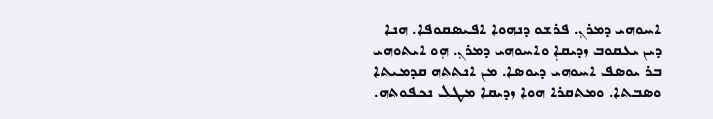ܐܚܘܗܝ ܕܡܪܢܼ. ܦܪܫܘ ܕܢܗܘܐ ܐܦܝܣܩܘܦܐ. ܗܢܐ ܕܝܢ ܝܥܩܘܒ ܙܕܝܩܐܼ ܘܐܚܘܗܝ ܕܡܪܢܼ. ܗܼܘ ܐܝܬܘܗܝ ܒܪ ܝܘܣܦ ܐܚܘܗܝ ܕܝܘܣܐ. ܡܢ ܐܢܬܬܗ ܩܕܡܝܬܐ ܘܣܒܬܐ. ܘܡܬܩܪܐ ܗܘܐ ܙܕܝܩܐ ܡܛܠ ܢܟܦܘܬܗ.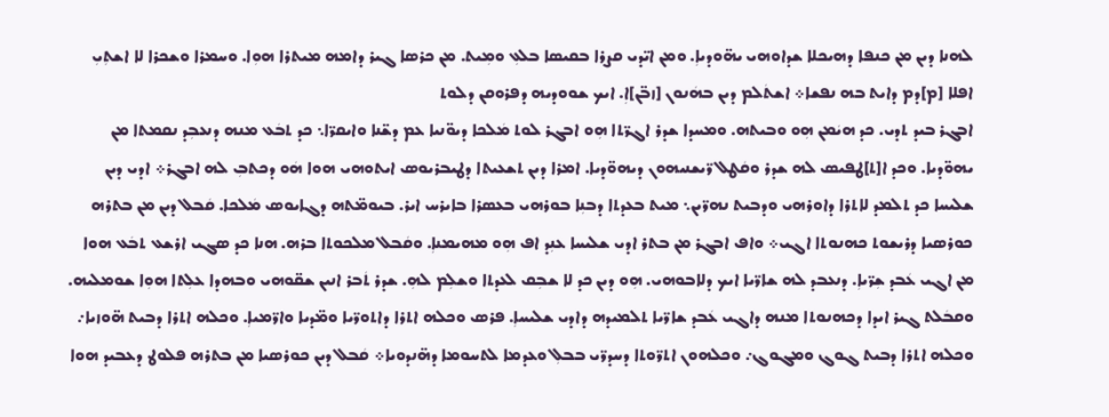ܠܗܢܐ ܕܝܢ ܡܢ ܟܢܦܐ ܕܗܝܟܠܐ ܫܕܐܘܗܝ ܝܗ̈ܘܕܝܐܼ. ܘܡܢ ܐܝ̈ܕܝ ܩܨܪܐ ܒܩܝܣܐ ܒܠܥܼ ܘܡܼܝܬ. ܡܢ ܟܪܣܐ ܓܝܪ ܕܐܡܗ ܡܝܬܪܐ ܗܘܼܐ. ܘܚܡܪܐ ܘܫܟܪܐ ܠܐ ܐܫܬܼܝܼ ܐܦܠܐ [ܡ]ܕܡ ܕܐܝܬ ܒܗ ܢܦܫܐ܀ ܐܫܬܿܠܡ ܕܝܢ ܒܗܿܢܘܢ [ܙܒ̈ܢ]ܐܼ. ܐܝܟ ܫܘܘܕܝܗ ܕܦܪܘܩܢ ܕܠܘܬ
ܐܒܓܪ ܒܝܕ ܬܕܝ. ܟܕ ܗܝܿܡܢ ܗܼܘ ܘܒܝܬܗ. ܘܡܚܕܐ ܫܕܪ ܐܓܪ̈ܬܐ ܗܼܘ ܐܒܓܪ ܠܘܬ ܡܿܠܟܐ ܕܝܘ̈ܢܝܐ ܥܡ ܕܫ̈ܢܐ ܘܐܝܩܪ̈ܐ܆ ܟܕ ܬܒܿܥ ܡܢܗ ܕܢܥܒܼܕ ܢܩܡܬܐ ܡܢ ܝܗܘ̈ܕܝܐ. ܘܟܕ ܐ[ܬ]ܛܦܝܣ ܠܗ ܫܕܪ ܘܩܿܛܠ ܪ̈ܝܫܢܝܗܘܢ ܕܝܗܘ̈ܕܝܐ. ܐܡܪܐ ܕܝܢ ܬܫܥܝܬܐ ܕܛܝܒܪܝܘܣ ܐܝܬܘܗܝ ܗܘܐ ܗܿܘ ܕܟܬܒܼ ܠܗ ܐܒܓܪ܀ ܐܕܝ ܕܝܢ ܫܠܝܚܐ ܟܕ ܬܠܡܕ ܠܐܬܪܐ ܕܐܘܪܗܝ ܘܕܒܝܬ ܢܗܪ̈ܝܢ܆ ܡܝܬ ܒܥܕܬܐ ܕܒܢܼܐ ܒܘܪܗܝ ܒܥܣܪܐ ܒܐܝܪܚ ܐܝܪ. ܒܝܘܡ̈ܬܗ ܕܓܐܝܘܣ ܡܿܠܟܐ. ܩܿܒܠ ܕܝܢ ܡܢ ܒܬܪܗ ܟܘܪܣܝܐ ܕܪܝܫܘܬ ܟܗܢܘܬܐ ܐܓܝ܀ ܘܐܦ ܐܒܓܪ ܡܢ ܒܬܪ ܐܕܝ ܫܠܝܚܐ ܥܢܼܕ ܐܦ ܗܼܘ ܡܗܝܡܢܐܼ. ܘܩܿܒܠ ܡܠܟܘܬܐ ܒܪܗ. ܗܢܐ ܟܕ ܣܓܝ ܐܪܫܥ ܬܒܿܥ ܗܘܐ ܡܢ ܐܓܝ ܥܿܒܕ ܫܼܪ̈ܝܐܼ. ܕܢܥܒܕ ܠܗ ܫܐܪ̈ܝܐ ܐܝܟ ܕܠܐܒܘܗܝ. ܗܼܘ ܕܝܢ ܟܕ ܠܐ ܫܒܼܩ ܠܥܕܬܐ ܘܫܠܼܡ ܠܗܼ. ܫܕܪ ܬܿܒܪ ܐܢܝܢ ܫܩ̈ܘܗܝ ܘܒܗܕܐ ܥܠܼܬܐ ܗܘܼܐ ܫܘܡܠܝܗ. ܘܩܒܿܠܬ ܓܝܪ ܐܝܕܐ ܕܟܗܢܘܬܐ ܡܢܗ ܕܐܓܝ ܥܿܒܕ ܫܐܪ̈ܝܐ ܬܠܡܝܕܗ ܕܐܕܝ ܫܠܝܚܐܼ. ܦܪܣ ܘܟܠܗ ܐܬܪܐ ܕܐܬܘܪ̈ܝܐ ܘܡ̈ܕܝܐ ܘܐܪ̈ܡܝܐܼ. ܘܟܠܗ ܐܬܪܐ ܕܒܝܬ ܗ̈ܘܙܝܐ܇ ܘܟܠܗ ܐܬܪܐ ܕܒܝܬ ܓܘܓ ܘܡܓܘܓ܇ ܘܟܠܗܘܢ ܐܬܪ̈ܘܬܐ ܕܚܕܪ̈ܝ ܒܒܠܼ ܘܥܕܡܐ ܠܬܚܘܡܐ ܕܗ̈ܢܕܘܝܐ܀ ܩܿܒܠ ܕܝܢ ܟܘܪܣܝܐ ܡܢ ܒܬܪܗ ܦܠܘܛ ܕܥܒܝܕ ܗܘܐ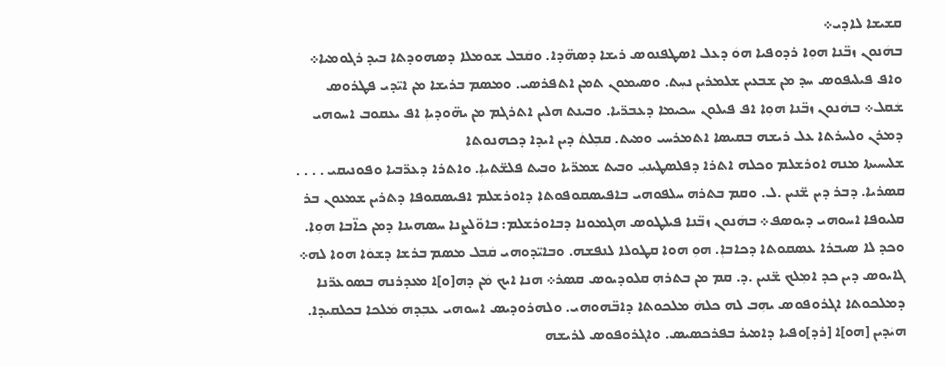ܩܫܝܫܐ ܠܐܕܝ܀
ܒܗܿܢܘܢ ܙܒ̈ܢܐ ܗܘܼܐ ܪܕܘܦܝܐ ܗܘܿ ܕܥܠ ܐܣܛܦܢܘܣ ܪܝܫܐ ܕܣܗ̈ܕܐ. ܘܩܿܒܠ ܫܘܡܠܐ ܕܣܗܘܕܬܐ ܒܝܕ ܪܓܘܡܝܐ܀ ܘܐܦ ܦܝܠܝܦܘܣ ܚܕ ܡܢ ܫܒܥܝܢ ܫܠܡܪܝܢ ܢܚܼܬ. ܘܣܝܡܘܢ ܬܡܢ ܐܬܦܪܣܝ. ܘܡܣܡ ܒܪܝܫܐ ܡܢ ܐܝ̈ܕܝ ܦܛܪܘܣ ܫܿܩܠ܀ ܒܗܿܢܘܢ ܙܒ̈ܢܐ ܗܘܼܐ ܐܦ ܦܝܠܘܢ ܚܟܝܡܐ ܕܥܒܪ̈ܝܐ. ܘܒܝܢܬ ܗܠܝܢ ܐܬܪܓܡ ܡܢ ܝܗ̈ܘܕܝܐܼ ܐܦ ܝܥܩܘܒ ܐܚܘܗܝ ܕܡܪܢ ܘܠܚܪܬܐ ܥܠ ܪܝܫܗ ܒܩܝܣܐ ܐܬܡܪܚܝ ܘܡܝܬ. ܩܒܼܠܬܿ ܕܝܢ ܐܝܕܐ ܕܟܗܢܘܬܐ
ܫܠܝܚܝܬܐ ܡܢܗ ܐܘܪܫܠܡ ܘܟܠܗ ܐܬܪܐ ܕܦܠܣܛܝܢܝܼ ܘܒܝܬ ܫܡܪ̈ܝܐ ܘܒܝܬ ܦܠܫ̈ܬܝܐܼ. ܘܐܬܪܐ ܕܥܪ̈ܒܝܐ ܘܦܘܢܝܩܝ . . . . ܩܣܪܝܐ. ܕܒܪ ܕܝܢ ܫ̈ܢܝܢ .ܠ. ܘܩܡ ܒܬܪܗ ܚܠܦܘܗܝ ܒܐܦܝܣܩܘܦܘܬܐ ܕܐܘܪܫܠܡ ܐܦܝܣܩܘܦܐ ܕܬܪܝܢ ܫܡܥܘܢ ܒܪ ܩܠܝܘܦܐ ܐܚܘܗܝ ܕܝܘܣܦ܀ ܒܗܿܢܘܢ ܙܒ̈ܢܐ ܦܝܠܛܘܣ ܗܓܡܘܢܐ ܕܒܐܘܪܫܠܡ: ܒܐܘ̈ܠܨܢܐ ܚܣܗܝܢܐ ܕܡܢ ܟܐ̈ܒܐ ܗܘܼܐ. ܘܟܕ ܠܐ ܣܝܒܪܐ ܥܣܩܘܬܐ ܕܟܐܒܐܼ. ܗܘܼ ܗܘܐ ܩܛܘܠܐ ܠܢܦܫܗ. ܘܒܐܝ̈ܕܘܗܝ ܩܿܒܠ ܡܣܡ ܒܪܫܐ ܕܫܘܿܐ ܗܘܐ ܠܗ܀
ܓܐܝܘܣ ܕܝܢ ܟܕ ܐܡܼܠܟ ܫ̈ܢܝܢ .ܕ. ܩܡ ܡܢ ܒܬܪܗܼ ܩܠܘܕܝܘܣ ܩܣܪ܀ ܗܢܐ ܐܝܟ ܡܿܢ ܕܗ[ܘ]ܐ ܡܥܕܪܢܗ ܒܣܘܥܪ̈ܢܐ ܕܡܠܟܘܬܐ ܐܓܪܘܦܘܣ ܝܗܼܒ ܠܗ ܟܠܗܿ ܡܠܟܘܬܐ ܕܐܒ̈ܗܘܗܝ. ܘܠܗܪܘܕܝܣ ܐܚܘܗܝ ܥܒܼܕܗ ܡܿܠܟܐ ܒܟܠܩܝܕܐ. ܗܝܿܕܝܢ [ܗܘ]ܐ [ܪܕ]ܘܦܝܐ ܕܐܡܝܪ ܒܦܪܟܣܝܣ. ܘܐܓܪܘܦܘܣ ܠܪܝܫܗ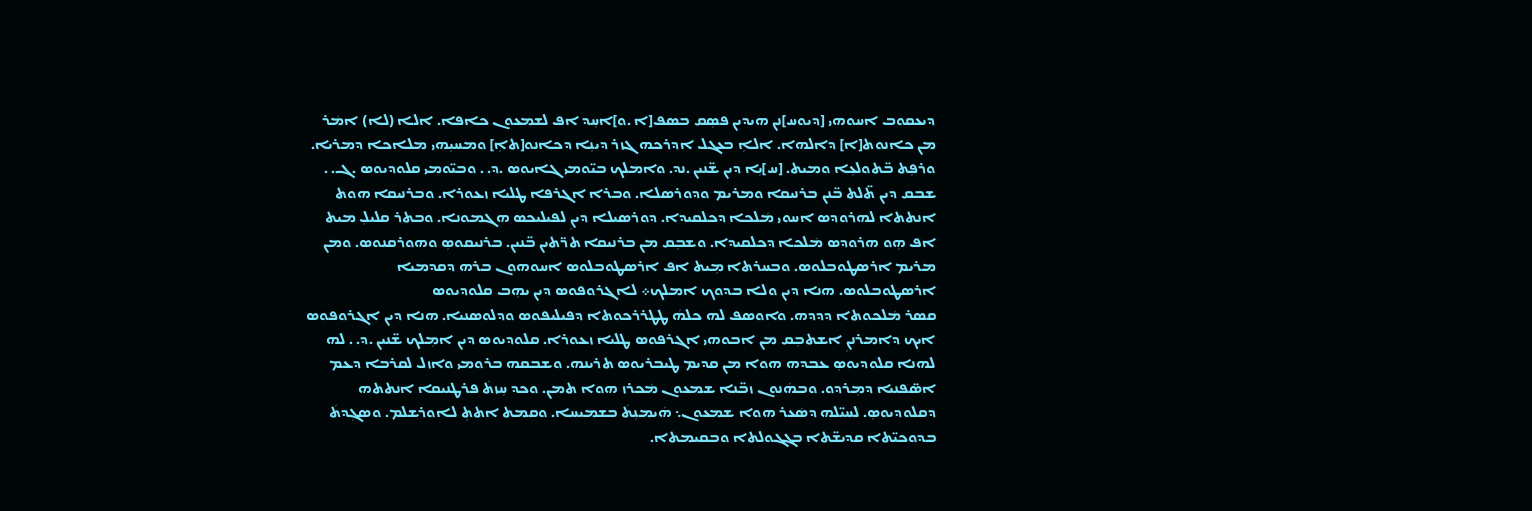ܕܝܥܩܘܒ ܐܚܘܗܝ [ܕܝܘܚ]ܢܢ ܗܝܕܝܢ ܦܣܼܩ ܒܣܦ[ܐ .ܘ]ܐܚܼܕ ܐܦ ܠܫܡܥܘܢ ܟܐܦܐ. ܐܠܐ (ܠܐ) ܐܡܿܪ ܡܢ ܟܐܢܘܬ[ܐ] ܕܐܠܗܐ. ܐܠܐܼ ܒܥܓܠ ܐܕܪܟܗ ܓܙܪ ܕܝܢܼܐ ܕܟܐܢܘ[ܬܐܼ] ܘܡܚܝܼܗܝ ܡܠܐܟܐ ܕܡܪܝܐ. ܘܪܦܼܬ ܒ̈ܬܘܠܥܼܐ ܘܡܝܬ. [ܚ]ܝܼܐ ܕܝܢ ܫ̈ܢܝܢ .ܢܕ. ܘܐܡܠܟ ܒܝ̈ܘܡܝ ܓܐܝܘܣ .ܕ. . ܘܒܝ̈ܘܡܝ ܩܠܘܕܝܘܣ .ܓ. . ܫܒܩ ܕܝܢ ܬ̈ܠܬ ܒ̈ܢܢ ܒܪܢܝܩܐ ܘܡܪܝܡ ܘܕܘܪܣܠܐ. ܘܒܪܐ ܐܓܪܦܐ ܛܠܝܐ ܙܥܘܪܐ. ܘܒܪܢܝܩܐ ܗܘܬ ܐܢܬܬܐ ܠܗܪܘܕܣ ܐܚܘܝ ܡܿܠܟܐ ܕܟܠܩܝܕܐ. ܕܘܪܣܝܠܐ ܕܝܢܼ ܠܦܝܠܝܟܣ ܗܓܡܘܢܐ. ܘܒܬܪ ܩܠܝܠܼ ܡܝܬ ܐܦ ܗܼܘ ܗܪܘܕܣ ܡܿܠܟܐ ܕܟܠܩܝܕܐ. ܘܫܒܼܩ ܡܢ ܒܪܢܝܩܐ ܬܪ̈ܬܝܢ ܒ̈ܢܝܢ. ܒܪܢܝܩܘܣܼ ܘܗܘܪܩܢܘܣ. ܘܡܢ ܡܪܝܡ ܐܪܣܛܘܒܠܘܣ. ܘܒܚܪܬܐ ܡܼܝܬ ܐܦ ܐܪܣܛܘܒܠܘܣ ܐܚܘܗܘܢ ܒܪܗ ܕܩܕܡܝܐ ܐܪܣܛܘܒܠܘܣ. ܗܢܐ ܕܝܢ ܘܠܐ ܒܕܘܟ ܐܡܠܟ܀ ܠܐܓܪܘܦܘܣ ܕܝܢ ܝܗܼܒ ܩܠܘܕܝܘܣ
ܩܣܪ ܡܿܠܟܘܬܐ ܕܕܕܗ. ܘܐܘܣܦ ܠܗ ܟܠܗܿ ܛܛܪܪܟܘܬܐ ܕܦܝܠܝܦܘܣ ܘܕܠܘܣܢܝܐ. ܗܢܐ ܕܝܢ ܐܓܪܘܦܘܣ ܐܝܟ ܕܐܡܪܢܢܼ ܐܫܬܒܼܩ ܡܢ ܐܒܘܗܝ ܐܓܪܦܘܣ ܛܠܝܐ ܙܥܘܪܐ. ܩܠܘܕܝܘܣ ܕܝܢ ܐܡܼܠܟ ܫ̈ܢܝܢ .ܕ. . ܠܗ ܠܗܢܐ ܩܠܘܕܝܘܣܼ ܥܒܕܗ ܗܘܐ ܡܢ ܩܕܝܡ ܛܝܒܪܝܘܣ ܬܪܝܢܗ. ܘܫܒܩܗ ܒܪܘܡܝ ܘܐܙܠ ܠܩܪܒܐ ܕܥܡ ܐܣ̈ܦܢܝܐ ܕܡܼܪܕܘ. ܘܒܗܿܢܘܢ ܙܒ̈ܢܐ ܫܡܥܘܢ ܡܿܟܪܙ ܗܘܐ ܬܡܢ. ܘܟܕ ܚܼܙܬܿ ܦܪܛܢܝܩܐ ܐܢܬܬܗ ܕܩܠܘܕܝܘܣܼ. ܠܚܝ̈ܠܗ ܕܣܿܥܪ ܗܘܐ ܫܡܥܘܢ܆ ܗܿܝܡܢܼܬܿ ܒܫܡܝܚܐ. ܘܩܡܬ ܐܬܬܼ ܠܐܘܪܫܠܡ. ܘܣܓܼܕܬܿ ܒܕܘܟܝ̈ܬܐ ܩܕܝܫ̈ܬܐ ܒܓܓܘܠܬܐ ܘܒܩܝܡܬܐ.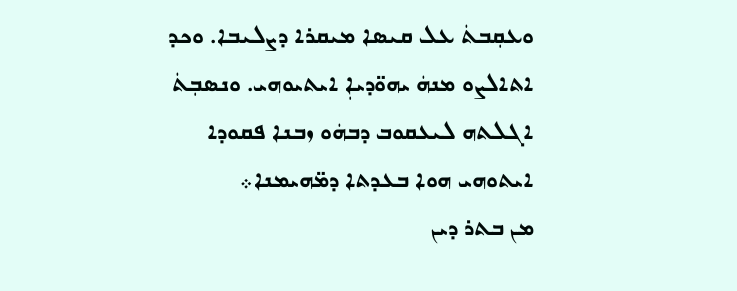ܘܥܩܼܒܬܿ ܥܠ ܩܝܣܐ ܡܝܩܪܐ ܕܨܠܝܒܐ. ܘܟܕ ܐܬܐܠܨܘ ܡܢܗܿ ܝܗܘ̈ܕܝܐܼ ܐܝܬܝܘܗܝ. ܘܢܣܒܼܬܿ ܐܓܠܬܗ ܠܝܥܩܘܒ ܕܒܗܿܘ ܙܒܢܐ ܦܩܘܕܐ ܐܝܬܘܗܝ ܗܘܐ ܒܥܕܬܐ ܕܡ̈ܗܝܡܢܐ܀
ܡܢ ܒܬܪ ܕܝܢ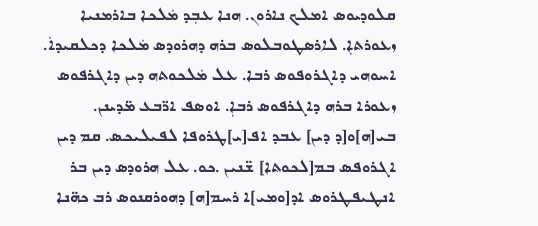ܩܠܘܕܝܘܣ ܐܡܠܟ ܢܐܪܘܢ. ܗܢܐ ܥܒܼܕ ܡܿܠܟܐ ܒܐܪܡܢܝܐ ܙܥܘܪܬܐܼ. ܠܐܪܣܛܘܒܠܘܣ ܒܪܗ ܕܗܪܘܕܣ ܡܿܠܟܐ ܕܟܠܩܝܕܐܿ. ܐܚܘܗܝ ܕܐܓܪܘܦܘܣ ܪܒܐ. ܥܠ ܡܿܠܟܘܬܗ ܕܝܢ ܕܐܓܪܦܘܣ ܙܥܘܪܐ ܒܪܗ ܕܐܓܪܦܘܣ ܪܒܐܼ. ܐܘܣܦ ܐܪ̈ܒܥ ܡ̈ܕܝܢܢ. ܒܝ[ܗ]ܘ[ܕ ܕܝܢ] ܥܒܕ ܐܦ[ܝ]ܛܪܘܦܐ ܠܦܝܠܝܟܣ. ܩܡ ܕܝܢ ܐܓܪܘܦܣ ܒܡ[ܠܟܘܬܐ] ܫ̈ܢܝܢ .ܟܘ. ܥܠ ܗܪܘܕܣ ܕܝܢ ܒܪ ܐܢܛܝܦܛܪܘܣ ܐܕ[ܘܡܝ]ܐ ܪܚܡ[ܗ] ܕܗܘܪܩܢܘܣ ܪܒ ܟܗ̈ܢܐ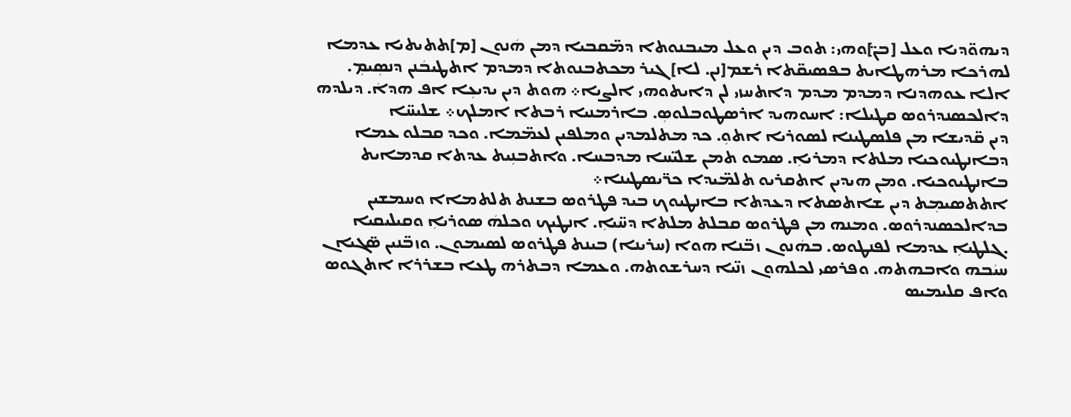ܕܝܗܘ̈ܕܝܐ ܘܥܠ [ܒܢ̈]ܘܗܝ: ܬܘܒ ܕܝܢ ܘܥܠ ܡܝܒܢܘܬܐ ܕܡ̈ܩܒܝܐ ܕܡܢ ܗܿܢܘܢ [ܡ]ܬܬܝܬܝܐ ܥܕܡܐ ܠܗܪܟܐ ܡܪܗܛܐܝܬ ܒܦܣܝܩ̈ܬܐ ܪܫܡ[ܢܢ. ܠܐ] ܓܝܪ ܡܟܬܒܢܘܬܐ ܕܡܕܡ ܐܬܛܝܒܿܢܢ ܕܢܣܼܝܡܼ. ܐܠܐ ܥܘܗܕܢܐ ܕܡܕܡ ܡܕܡ ܕܐܬܚܙܝ ܠܢ ܕܐܝܬܘܗܝ ܐܠܨܝܐ܀ ܗܘܬ ܕܝܢ ܝܕܝܥܼܐ ܐܦ ܗܕܐܿ. ܕܝܠܕܗ ܕܐܠܟܣܢܕܪܘܣ ܩܛܝܠܐ: ܐܚܘܗܝܕ ܐܪܣܛܘܒܠܘܣܼ. ܒܐܪܡܢܝܐ ܪܒܬܐ ܐܡܠܟ܀ ܫܠܝܚ̈ܐ
ܕܝܢ ܩ̈ܕܝܫܐ ܡܢ ܦܠܣܛܝܢܐ ܠܣܘܪܝܐ ܐܬܘܼ. ܟܕ ܡܬܠܡܕܝܢ ܘܡܠܦܝܢ ܠܥܡ̈ܡܐ. ܘܟܕ ܩܒܠܘ ܥܡܐ ܕܒܐܢܛܝܘܟܝܐ ܡܠܬܐ ܕܡܪܝܐܼ. ܣܡܘ ܬܡܢ ܫܠܝ̈ܚܐ ܡܕܒܚܐ. ܘܐܬܒܢܼܝܬ ܥܕܬܐ ܩܕܡܐܝܬ ܒܐܢܛܝܘܟܝܐ. ܘܡܢ ܗܝܕܝܢ ܐܬܩܪܝܘ ܬܠܡ̈ܝܕܐ ܟܪ̈ܝܣܛܝܢܐ܀
ܐܬܬܣܝܡܼܬ ܕܝܢ ܫܐܬܣܬܐ ܕܥܕܬܐ ܒܐܢܛܝܘܟ ܒܝܕ ܦܛܪܘܣ ܒܫܢܬ ܬܠܬܡܐܐ ܘܚܡܫܝܢ ܒܕܐܠܟܣܢܕܪܘܣ. ܘܡܢܗ ܡܢ ܦܛܪܘܣ ܩܒܠܬ ܡܠܬܐ ܕܚ̈ܝܐܼ. ܐܢܛܝܟ ܘܟܠܗܿ ܣܘܪܝܐܼ ܘܩܝܠܝܩܝܐ .ܓܠܛܝܐܼ ܥܕܡܐ ܠܦܢܛܘܣ. ܒܗܿܢܘܢ ܙܒ̈ܢܐ ܗܘܐ (ܚܪܝܢܐ) ܒܝܢܬ ܦܛܪܘܣ ܠܣܝܡܘܢ. ܘܙܒ̈ܢܝܢ ܣ̈ܓܝܐܢ ܚܝܿܒܗ ܘܐܒܗܬܗ. ܘܦܪܣܝ ܠܟܠܗܘܢ ܙܢ̈ܝܐ ܕܚܪܫܘܬܗ. ܘܥܡܐ ܕܒܬܪܗ ܛܥܐ ܒܫܪܪܐ ܐܬܓܘܣ ܘܐܦ ܩܠܝܡܝܣ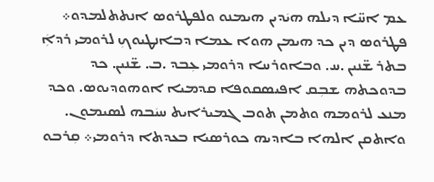ܥܡ ܐܚ̈ܐ ܕܝܠܗ ܗܝܿܕܝܢ ܗܝܡܢܘ ܘܠܦܛܪܘܣ ܐܢܬܬܠܡܕܘ܀
ܦܛܪܘܣ ܕܝܢ ܟܕ ܗܝܡܢ ܗܘܐ ܥܡܐ ܕܒܐܢܛܝܘܟܼ ܠܪܘܡܝ ܪܕܐܼܿ ܒܬܪ ܫ̈ܢܝܢ .ܚ. ܘܒܐܘܪܚܐ ܕܪܘܡܝ ܥܼܒܕ .ܒ. ܫ̈ܢܝܢ. ܟܕ ܒܕܘܟܬܗ ܫܒܼܩ ܐܦܝܣܩܘܦܐ ܩܕܡܝܐ ܐܘܗܘܕܝܘܣ. ܘܟܕ ܡܢܥ ܠܪܘܡܗ ܘܬܡܢ ܬܘܒ ܓܡܝܪܐܝܬ ܚܝܿܒܗ ܠܣܝܡܘܢ. ܘܐܬܩܢ ܐܠܗܐ ܒܐܕܝܗ ܟܘܪܣܝܐ ܒܥܕܬܐ ܕܪܘܡܝ܀ ܩܼܪܒܘ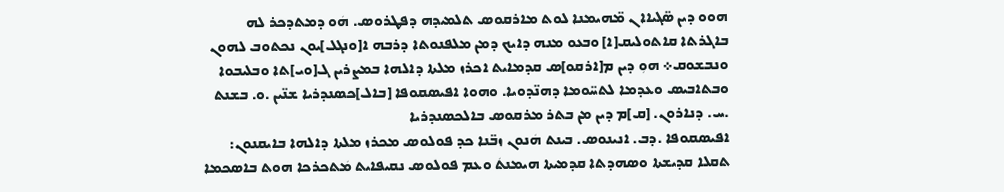ܗܘܘ ܕܝܢ ܣ̈ܓܝܐܐ ܢ ܡ̈ܗܝܡܢܐ ܠܘܬ ܡܐܪܩܘܣ ܬܠܡܝܕܗ ܕܦܛܪܘܣ. ܗܿܘ ܕܡܬܕܟܪ ܠܗ ܒܐܓܪܬܐ ܩܐܬܘܠܝܩ[ܐ] ܘܒܥܘ ܡܢܗ ܕܐܝܟ ܕܡܢ ܡܠܦܢܘܬܐ ܕܪܒܗ ܐ[ܘܢܓܠ]ܝܘܢ ܢܟܬܘܒ ܠܗܘܢ ܘܢܒܫܘܩ܀ ܗܘܼ ܕܝܢ ܡ[ܐܪܩܘ]ܣ ܩܕܡܐܝܬ ܐܟܪܙ ܡܠܬܐ ܕܐܠܗܐ ܒܡܨܪܝܢ ܓ[ܘܝ]ܬܐ ܘܒܠܝܒܘܐ ܘܒܬܐܒܝܣ ܘܥܕܡܐ ܠܬܚ̈ܘܡܐ ܕܗܢ̈ܕܘܝܐ. ܘܗܘܐ ܐܦܝܣܩܘܦܐ [ܒܐܠ]ܟܣܢܕܪܝܐ ܫܢ̈ܝܢ .ܘ. ܒܫܢܬ .ܚ. ܕܢܐܪܘܢ. [ܩ]ܡ ܕܝܢ ܡܢ ܒܬܪ ܡܪܩܘܣ ܒܐܠܟܣܢܕܪܝܐ
ܐܦܝܣܩܘܦܐ .ܕܒ. ܐܢܝܢܘܣ. ܒܝܢܬ ܗܿܢܘܢ ܙܒ̈ܢܐ ܟܕ ܦܘܠܘܣ ܡܟܪܙ ܡܠܬܐ ܕܐܠܗܐ ܒܐܝܩܢܘܢ: ܬܩܠܐ ܩܕܝܫܬܐ ܘܣܗܕܬܐ ܩܕܡܝܬܐ ܗܝܡܢܬܿ ܘܥܡ ܦܘܠܘܣ ܢܩܝܦܐܝܬ ܡܿܬܟܪܟܐ ܗܘܬ ܒܐܣܟܡܐ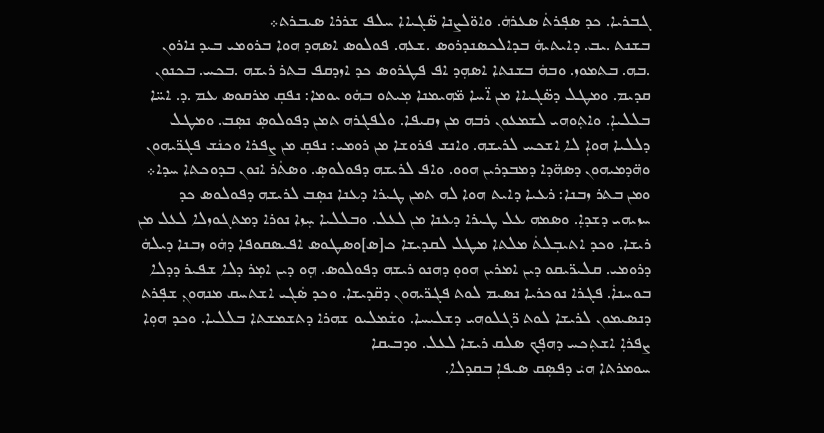ܓܒܪܝܐ. ܟܕ ܣܦܼܪܬܿ ܣܥܪܗܿ. ܘܐܘ̈ܠܨܢܐ ܣ̈ܓܝܐܐ ܚܠܦ ܫܪܪܐ ܣܝܒܪܬ܀
ܒܫܢܬ .ܝܒ. ܕܐܝܬܝܗܿ ܒܕܐܠܟܣܢܕܪܘܣ .ܫܥܗ. ܦܘܠܘܣ ܐܣܗܕ ܗܘܐ ܒܪܘܡܝ ܒܝܕ ܢܐܪܘܢ .ܒܗ. ܒܬܡܘܙ. ܘܒܗܿ ܒܫܢܬܐ ܐܣܗܼܕ ܐܦ ܦܛܪܘܣ ܟܕ ܐܙܕܩܦ ܒܬܪ ܪܝܫܗ .ܒܟܚ. ܒܟܢܘܢ ܩܕܝܡ. ܘܡܛܠ ܕܣ̈ܓܝܐܐ ܡܢ ܐ̈ܚܐ ܡ̈ܗܝܡܢܐ ܡܼܝܬܘ ܒܗܿܘ ܝܘܡܐ: ܢܦܩܼ ܡܪܩܘܣ ܥܡ .ܕ. ܐܚ̈ܐ ܒܠܠܝܐܼ. ܘܐܬܼܘܗܝ ܠܫܡܥܘܢ ܪܒܗ ܡܢ ܙܩܝܦܐ. ܘܠܦܓܪܗ ܬܡܢ ܕܦܘܠܘܣܼ ܢܣܼܒ. ܘܡܛܠ ܕܠܠܝܐ ܗܘܐܼ ܠܐ ܐܫܟܚ ܠܪܝܫܗ. ܘܐܢܫ ܦܪܘܫܐ ܡܢ ܪܘܡܝ: ܢܦܩܼ ܡܢ ܨܦܪܐ ܘܟܢܿܫ ܦܓܪ̈ܝܗܘܢ ܘܗ̈ܕܡܝܗܘܢ ܕܣܗ̈ܕܐ ܕܡܒܕܪܝܢ ܗܘܘ. ܘܐܦ ܠܪܝܫܗ ܕܦܘܠܘܣܼ. ܘܣܬܿܪ ܐܢܘܢ ܒܕܘܟܬܐ ܚܕܐ܀ ܘܡܢ ܒܬܪ ܙܒܢܐ: ܪܥܝܐ ܕܐܝܬ ܗܘܐ ܠܗ ܬܡܢ ܛܝܪܐ ܕܥܢܐ ܢܣܼܒ ܠܪܝܫܗ ܕܦܘܠܘܣ ܟܕ ܚܙܝܗܝ ܕܫܕܐܼ. ܘܣܡܗ ܥܠ ܛܝܪܐ ܕܥܢܐ ܡܢ ܠܥܠ. ܘܒܠܠܝܐ ܚܼܙܐ ܢܘܪܐ ܕܡܬܓܘܙܠܐ ܠܥܠ ܡܢ ܪܝܫܐ. ܘܟܕ ܐܬܝܒܼܠܬܿ ܡܠܬܐ ܡܛܠ ܠܩܕܝܫܐ ܟ[ܣ]ܘܣܛܘܣ ܐܦܝܣܩܘܦܐ ܕܗܿܘ ܙܒܢܐ ܕܝܠܗܿ ܕܪܘܡܝ. ܩܠܝܪ̈ܝܩܘ ܕܝܢ ܐܡܪܝܢ ܗܘܘܼ ܕܗܢܘ ܪܝܫܗ ܕܦܘܠܘܣ. ܗܼܘ ܕܝܢ ܐܡܼܪ ܕܠܐ ܫܦܝܪ ܕܕܠܐ ܒܘܚܢܐܿ. ܦܓܪܐ ܢܘܟܪܝܐ ܢܣܝܡ ܠܘܬ ܦܓܪ̈ܝܗܘܢ ܕܩ̈ܕܝܫܐ. ܘܟܕ ܣܿܓܝ ܐܫܬܚܩ ܡܢܗܘܢܼ ܫܦܼܪܬ ܕܢܣܝܡܘܢ ܠܪܝܫܐ ܠܘܬ ܪ̈ܓܠܘܗܝ ܕܫܠܝܚܐ. ܘܫܿܡܠܝܘ ܫܗܪܐ ܕܬܫܡܫܬܐ ܒܠܠܝܐ. ܘܟܕ ܗܘܼܐ ܨܦܪܐܼ ܐܫܬܼܟܚ ܕܗܦܼܟ ܣܠܩ ܪܝܫܐ ܠܥܠ. ܘܕܒܝܩܐ
ܚܘܡܪܬܐ ܗܝܿ ܕܦܣܼܩ ܣܝܦܐܼ ܒܩܕܠܐ.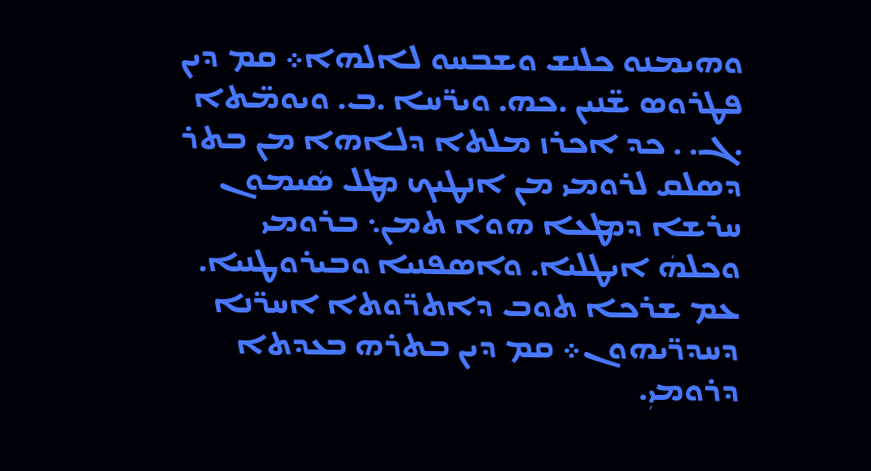ܘܗܝܡܢܘ ܟܠܢܫ ܘܫܒܚܘ ܠܐܠܗܐ܀ ܩܡ ܕܝܢ ܦܛܪܘܣ ܫ̈ܢܝܢ .ܟܗ. ܘܝܪ̈ܚܐ .ܒ. ܘܝܘܡ̈ܬܐ .ܓ. . ܟܕ ܐܟܪܙ ܡܠܬܐ ܕܠܐܗܐ ܡܢ ܒܬܪ ܕܣܠܩ ܠܪܘܡܝ ܡܢ ܐܢܛܝܟ ܡܛܠ ܣܿܝܡܘܢ ܚܪܫܐ ܕܡܛܥܐ ܗܘܐ ܬܡܢ܆ ܒܪܘܡܝ ܘܟܠܗܿ ܐܝܛܠܝܐ. ܘܐܣܦܢܝܐ ܘܒܝܪܘܛܢܝܐ. ܥܡ ܫܪܟܐ ܬܘܒ ܕܐܬܪ̈ܘܬܐ ܐܚܪ̈ܢܐ ܕܚܕܪ̈ܝܗܘܢ܀ ܩܡ ܕܝܢ ܒܬܪܗ ܒܥܕܬܐ ܕܪܘܡܝܼ.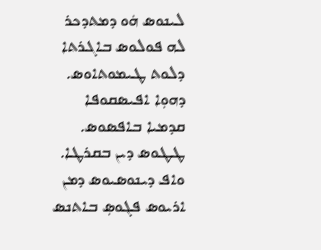ܠܝܢܘܣ ܗܿܘ ܕܡܬܕܟܪ ܠܗ ܦܘܠܘܣ ܒܐܓܪܬܐ ܕܠܘܬ ܛܝܡܘܬܐܘܣ. ܕܗܘܼܐ ܐܦܝܣܩܘܦܐ ܩܕܡܝܐ ܒܐܦܣܘܣ. ܛܛܘܣ ܕܝܢ ܒܩܪܛܐ. ܘܐܦ ܕܝܢܘܣܝܘܣ ܕܡܢ ܐܪܝܘܣ ܦܓܘܣܼ ܒܐܬܢܣ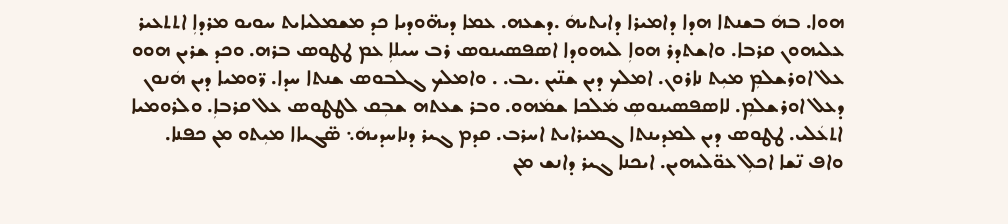ܗܘܐ. ܒܗܿ ܒܫܢܬܐ ܗܕܐ ܕܐܡܝܪܐ ܕܐܝܬܝܗܿ .ܕܫܥܗ. ܥܡܐ ܕܝܗ̈ܘܕܝܐ ܟܕ ܡܫܡܠܝܐܝܬ ܚܘܝܘ ܡܪܕܐܼ ܐܬܬܥܝܪ ܥܠܝܗܘܢ ܩܪܒܐ. ܘܐܫܬܕܪ ܗܘܐܼ ܠܝܗܘܕܐ ܐܣܦܣܝܢܘܣ ܪܒ ܚܝܠܐܼ ܥܡ ܛܛܘܣ ܒܪܗ. ܘܟܕ ܫܪܝܢ ܗܘܘ ܥܠ ܐܘܪܫܠܡܼ ܡܝܼܬ ܢܐܪܘܢ. ܐܡܠܟ ܕܝܢ ܫܢ̈ܝܢ .ܝܒ. . ܘܐܡܠܟ ܓܠܒܘܣ ܫܢܬܐ ܚܕܐ. ܪ̈ܘܡܝܐ ܕܝܢ ܗܿܢܘܢ ܕܥܠ ܐܘܪܫܠܡܼ. ܠܐܣܦܣܝܢܘܣܼ ܡܿܠܟܐ ܫܡܿܗܘ. ܘܒܪ ܫܥܬܗ ܫܒܼܩ ܠܛܛܘܣ ܥܠ ܩܪܒܐܼ. ܘܠܪܘܡܝܐ ܐܬܥܿܠܝ. ܛܛܘܣ ܕܝܢ ܠܡܕܝܢܬܐ ܓܡܝܪܐܝܬ ܐܚܪܒ. ܩܕܡ ܓܝܪ ܕܢܐܚܕܝܗܿ܆ ܣ̈ܓܝܐܐ ܡܝܼܬܘ ܡܢ ܟܦܢܐ. ܘܐܦ ܢ̈ܫܐ ܐܟܠܼ ܥܘ̈ܠܝܗܝܢ. ܐܝܟܢܐ ܓܝܪ ܕܐܢܫ ܡܢ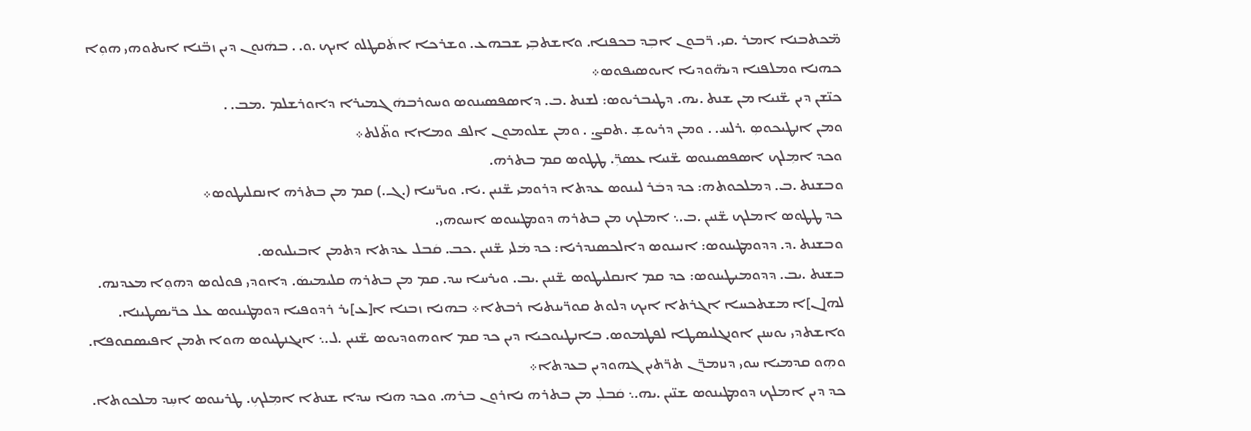ܡ̈ܟܬܒܢܐ ܐܡܪ .ܩܝ. ܪ̈ܒܘܢ ܐܒܼܕ ܒܟܦܢܐ. ܘܐܫܬܒܼܝ ܫܒܗܥ. ܘܫܪܟܐ ܐܬܿܩܛܠܘ ܐܝܟ .ܘ. . ܒܗܿܢܘܢ ܕܝܢ ܙܒ̈ܢܐ ܐܝܬܘܗܝ ܗܘܼܐ ܟܗܢܐ ܘܡܠܦܢܐ ܕܝܗ̈ܘܕܝܐ ܐܝܘܣܝܦܘܣ܀
ܟܢ̈ܫܢ ܕܝܢ ܫ̈ܢܝܐ ܡܢ ܫܢܬ .ܝܗ. ܕܛܝܒܪܝܘܣ: ܠܫܢܬ .ܒ. ܕܐܣܦܣܝܢܘܣ ܘܚܘܪܒܗܿ ܓܡܝܪܐ ܕܐܘܪܫܠܡ .ܡܒ. .
ܘܡܢ ܐܢܛܝܟܘܣܼ .ܪܠܚ. . ܘܡܢ ܕܪܝܘܫܼ .ܬܩܨ. . ܘܡܢ ܫܠܘܡܘܢ ܐܠܦ ܘܡܐܐ ܘܬ̈ܠܬ܀
ܘܟܕ ܐܡܼܠܟ ܐܣܦܣܝܢܘܣ ܫ̈ܢܝܐ ܥܣܪܼ̈. ܛܛܘܣ ܩܡ ܒܬܪܗ.
ܘܒܫܢܬ .ܒ. ܕܡܠܟܘܬܗ: ܟܕ ܕܒܿܪ ܠܝܢܘܣ ܥܕܬܐ ܕܪܘܡܝ ܫ̈ܢܝܢ .ܝܐ. ܘܝܪ̈ܚܐ (.ܓ.) ܩܡ ܡܢ ܒܬܪܗ ܐܢܩܠܝܛܘܣ܀
ܟܕ ܛܛܘܣ ܐܡܠܟ ܫ̈ܢܝܢ .ܒ.܆ ܐܡܠܟ ܡܢ ܒܬܪܗ ܕܘܡܛܝܢܘܣ ܐܚܘܗܝ.
ܘܒܫܢܬ .ܕ. ܕܕܘܡܛܝܢܘܣ: ܐܢܝܢܘܣ ܕܐܠܟܣܢܕܪܝܐ: ܟܕ ܡܿܠܝ ܫ̈ܢܝܢ .ܟܒ. ܩܿܒܠ ܥܕܬܐ ܕܬܡܢ ܐܒܝܠܝܘܣ.
ܒܫܢܬ .ܝܒ. ܕܕܘܡܝܛܝܢܘܣ: ܟܕ ܩܡ ܐܢܩܠܝܛܘܣ ܫ̈ܢܝܢ .ܝܒ. ܘܝܪܚܐ ܚܕ. ܩܡ ܡܢ ܒܬܪܗ ܩܠܝܡܝܣܿ. ܕܐܘܕܝ ܦܘܠܘܣ ܕܗܘܼܐ ܡܥܕܢܗ. ܠܗ[ܢ]ܐ ܡܫܬܟܚܐ ܐܓܪܬܐ ܐܝܟ ܕܠܘܬ ܩܘܪ̈ܝܢܬܝܐ ܪܒܬܐ܀ ܒܗܢܐ ܙܒܢܐ ܐ[ܥ]ܝܪ ܪܕܘܦܝܐ ܕܘܡܛܝܢܘܣ ܥܠ ܟܪ̈ܝܣܛܝܢܐ. ܘܐܫܬܕܝ ܝܘܚܢܢ ܐܘܢܓܠܝܣܛܐ ܠܦܛܡܘܣ. ܒܐܢܛܝܘܟܝܐ ܕܝܢ ܟܕ ܩܡ ܐܘܗܘܕܝܘܣ ܫ̈ܢܝܢ .ܠ.܆ ܐܝܓܢܛܝܘܣ ܗܘܐ ܬܡܢ ܐܦܝܣܩܘܦܐ. ܘܗܼܘ ܩܕܡܝܐ ܚܘܝ ܕܢܙܡܪ̈ܢ ܬܪ̈ܬܝܢ ܓܗܘܕܝܢ ܒܥܕܬܐ܀
ܟܕ ܕܝܢ ܐܡܠܟ ܕܘܡܛܝܢܘܣ ܫܢ̈ܝܢ .ܝܗ.܆ ܩܿܒܠܼ ܡܢ ܒܬܪܗ ܢܐܪܘܢ ܒܪܗ. ܘܟܕ ܗܢܐ ܚܕܐ ܫܢܬܐ ܐܡܼܠܟܼ. ܛܪܝܢܘܣ ܐܚܼܕ ܡܠܟܘܬܐ.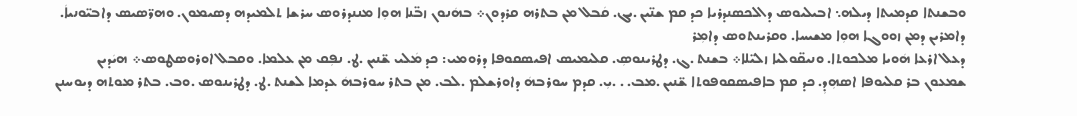ܘܒܫܢܬܐ ܩܕܡܝܬܐ ܕܝܠܗ܆ ܐܒܝܠܝܘܣ ܕܐܠܟܣܢܕܪܝܐ ܟܕ ܩܡ ܫܢ̈ܝܢ .ܝܓ. ܩܿܒܠ ܡܢ ܒܬܪܗ ܩܪܕܘܢ܀ ܒܗܿܢܘܢ ܙܒ̈ܢܐ ܗܘܼܐ ܡܢܢܕܪܘܣ ܚܪܫܐ ܬܠܡܝܕܗ ܕܣܝܡܘܢ. ܘܗܪ̈ܣܝܣ ܕܐܒܝ̈ܘܢܝܐܿ. ܕܐܡܪܝܢ ܕܡܢ ܙܘܘܓܐ ܗܘܼܐ ܡܫܝܚܐ. ܘܩܪܝܢܬܘܣ ܕܐܡܼܪ
ܕܥܠ ܐܪܥܐ ܗܿܘܝܐ ܡܠܟܘܬܐ. ܘܢܝܩ̈ܘܠܝܐ ܙܠܝ̈ܠܐ܀ ܒܫܢܬ .ܓ. ܕܛܪܝܢܘܣܼ. ܩܠܝܡܝܣ ܐܦܝܣܩܘܦܐ ܕܪܘܡܝ: ܟܕ ܡܿܠܝ ܫ̈ܢܝܢ .ܛ. ܢܦܼܩ ܡܢ ܥܠܡܐ. ܘܩܒܠ ܐܘܪܘܣܛܘܣ܀ ܗܝܿܕܝܢ ܫܡܥܘܢ ܒܪ ܩܠܝܘܦܐ ܐܣܗܼܕܼ. ܟܕ ܩܡ ܒܐܦܝܣܩܘܦܘܬܐ ܫ̈ܢܝܢ .ܡܒ. . .ܝܼ. ܩܕܡ ܚܘܪܒܗܿ ܕܐܘܪܫܠܡ .ܠܒ. ܡܢ ܒܬܪ ܚܘܪܒܗܿ ܥܕܡܐ ܠܫܢܬ .ܛ. ܕܛܪܝܢܘܣ .ܘܒ. ܒܬܪ ܡܘܬܗ ܕܝܘܚܢܢ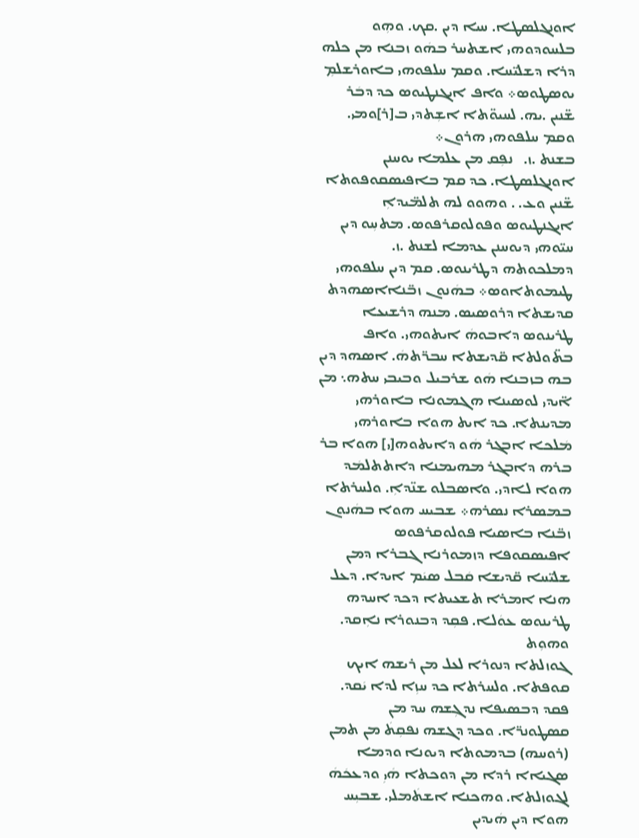ܐܘܢܓܠܣܛܐ. ܚܝܐ ܕܝܢ .ܩܟ. ܘܗܼܘ ܒܠܚܘܕܘܗܝ ܐܫܬܚܪ ܒܗܿܘ ܙܒܢܐ ܡܢ ܟܠܗ ܕܪܐ ܕܫܠܝ̈ܚܐ. ܘܩܡ ܚܠܦܘܗܝ ܒܐܘܪܫܠܡܼ ܝܘܣܛܘܣ܀ ܘܐܦ ܐܝܓܢܛܝܘܣ ܟܕ ܕܒܿܪ ܫ̈ܢܝܢ .ܝܗ. ܠܚܝܘ̈ܬܐ ܐܫܼܬܕܝ ܒ[ܪ]ܘܡܝ. ܘܩܡ ܚܠܦܘܗܝ ܗܪܘܢ܀
ܒܫܢܬ .ܙ.   ܢܦܼܩ ܡܢ ܥܠܡܐ ܝܘܚܢܢ ܐܘܢܓܠܣܛܐ. ܟܕ ܩܡ ܒܐܦܝܣܩܘܦܘܬܐ ܫ̈ܢܝܢ ܘܥ. . ܘܗܘܘ ܠܗ ܬܠܡ̈ܝܕܐܼ ܐܝܓܢܛܝܘܣ ܘܦܘܠܘܩܪܦܘܣ. ܡܬܚܼܘ ܕܝܢ ܚܝ̈ܘܗܝ ܕܝܘܚܢܢ ܥܕܡܐ ܠܫܢܬ .ܙ. ܕܡܠܟܘܬܗ ܕܛܪܝܢܘܣ. ܩܡ ܕܝܢ ܚܠܦܘܗܝ ܛܝܡܘܬܐܘܣ܀ ܒܗܿܢܘܢ ܙܒ̈ܢܐܐܣܗܕܬ ܩܕܝܫܬܐ ܕܪܘܣܝܣ. ܡܢܗ ܕܪܫܝܥܐ ܛܪܝܢܘܣ ܕܐܒܘܗܿ ܐܝܬܘܗܝ. ܘܐܦ ܒܬ̈ܘܠܬܐ ܩ̈ܕܝܫܬܐ ܚܒܪ̈ܬܗܿ. ܐܣܗܕ ܕܝܢ ܒܗ ܒܙܒܢܐ ܗܿܘ ܫܪܒܝܠ ܘܒܝܒܝ ܚܬܗ܆ ܡܢ ܐ̈ܝܕܝ ܠܘܣܝܢܐ ܗܓܡܘܢܐ ܒܐܘܪܗܝ ܡܕܝܢܬܐ. ܟܕ ܐܝܬ ܗܘܐ ܒܐܘܪܗܝ ܡܿܠܟܐ ܐܒܓܪ ܗܿܘ ܕܐܝܬܘܗ[ܝ] ܗܘܐ ܒܪ ܒܪܗ ܕܐܒܓܪ ܡܗܝܡܢܐ ܕܐܬܬܠܡܿܕ ܗܘܐ ܠܐܕܝ. ܘܐܣܒܠܘ ܫܢ̈ܕܐܼ. ܘܠܚܪܬܐ ܒܡܣܪܐ ܢܣܪܗ܀ ܫܒܝܚ ܗܘܐ ܒܗܿܢܘܢ ܙܒ̈ܢܐ ܒܐܣܝܐ ܦܘܠܘܩܪܦܘܣ ܐܦܝܣܩܘܦܐ ܕܙܡܘܪܢܐ ܓܒܪܐ ܕܡܢ ܫܠܝ̈ܚܐ ܩ̈ܕܝܫܐ ܩܿܒܠ ܣܝܿܡ ܐܝܕܐ. ܕܥܠ ܗܢܐ ܐܡܪܐ ܬܫܥܝܬܐ ܕܟܕ ܐܚܕܗ ܛܪܝܢܘܣ ܥܘܿܠܐ. ܦܩܼܕ ܕܒܢܘܪܐ ܢܐܼܩܕ. ܘܗܘܼܬ
ܓܘܙܠܬܐ ܕܢܘܪܐ ܠܥܠ ܡܢ ܪܝܫܗ ܐܝܟ ܩܘܦܬܐ. ܘܠܚܪܬܐ ܟܕ ܚܙܼܐ ܠܕܐ ܝܿܩܕ. ܦܩܕ ܕܒܣܝܦܐ ܢܕܓܼܫܗ ܚܕ ܡܢ ܩܣܛܘܢܪ̈ܐ. ܘܟܕ ܕܓܫܗ ܢܦܩܼܬܿ ܡܢ ܬܡܢ (ܪܘܚܗ) ܒܕܡܘܬܐ ܕܝܘܢܐ ܘܕܡܐ ܣܓܝܐܐ ܪܕܐ ܡܢ ܕܘܟܬܐ ܗܿܝܼ ܘܕܥܟܿܗܿ ܠܓܘܙܠܬܐ. ܘܗܟܢܐ ܐܫܬܿܡܠܝ. ܫܒܝܼܚ ܗܘܐ ܕܝܢ ܗܿܝܕܝܢ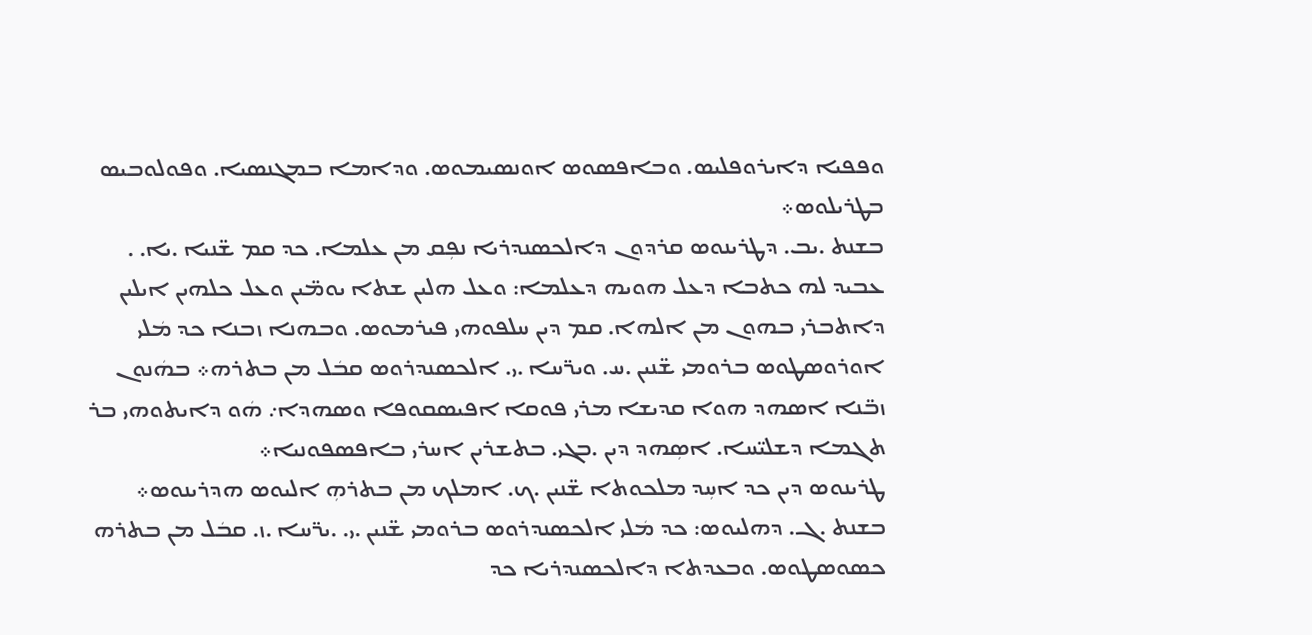ܘܦܦܝܐ ܕܐܝܪܘܦܠܝܣ. ܘܒܐܦܣܘܣ ܐܘܢܣܝܡܘܣ. ܘܕܐܡܐ ܒܡܓܢܣܝܐ. ܘܦܘܠܘܒܝܣ ܒܛܪܝܠܘܣ܀
ܒܫܢܬ .ܝܒ. ܕܛܪܝܢܘܣ ܩܪܕܘܢ ܕܐܠܟܣܢܕܪܝܐ ܢܦܼܩ ܡܢ ܥܠܡܐ. ܟܕ ܩܡ ܫ̈ܢܝܐ .ܝܐ. . ܥܒܝܕ ܠܗ ܟܬܒܐ ܕܥܠ ܗܘܝܗ ܕܥܠܡܐ: ܘܥܠ ܗܠܝܢ ܫܬܐ ܝܘܡ̈ܝܢ ܘܥܠ ܟܠܗܝܢ ܐܝܠܝܢ ܕܐܬܒܪܝ ܒܗܘܢ ܡܢ ܐܠܗܐ. ܩܡ ܕܝܢ ܚܠܦܘܗܝ ܦܝܪܡܘܣ. ܘܒܗܢܐ ܙܒܢܐ ܟܕ ܡܿܠܝ ܐܘܪܘܣܛܘܣ ܒܪܘܡܝ ܫ̈ܢܝܢ .ܚ. ܘܝܪ̈ܚܐ .ܝ. ܐܠܟܣܢܕܪܘܣ ܩܒܿܠ ܡܢ ܒܬܪܗ܀ ܒܗܿܢܘܢ ܙܒ̈ܢܐ ܐܣܗܕ ܗܘܐ ܩܕܝܫܐ ܡܪܝ ܦܘܩܐ ܐܦܝܣܩܘܦܐ ܘܣܗܕܐ܇ ܗܿܘ ܕܐܝܬܘܗܝ ܒܪ ܬܓܡܐ ܕܫܠܝ̈ܚܐ. ܐܣܼܗܕ ܕܝܢ .ܒܓܝ. ܒܬܫܪܝܢ ܐܚܪܝ ܒܐܦܣܦܘܢܝܐ܀
ܛܪܝܢܘܣ ܕܝܢ ܟܕ ܐܚܼܕ ܡܠܟܘܬܐ ܫ̈ܢܝܢ .ܟ. ܐܡܠܟ ܡܢ ܒܬܪܗܼ ܐܠܝܘܣ ܗܕܪܝܢܘܣ܀
ܒܫܢܬ .ܓ. ܕܗܠܝܘܣ: ܟܕ ܡܿܠܝ ܐܠܟܣܢܕܪܘܣ ܒܪܘܡܝ ܫ̈ܢܝܢ .ܝ. .ܝܪ̈ܚܐ .ܙ. ܩܒܿܠ ܡܢ ܒܬܪܗ ܟܣܘܣܛܘܣ. ܘܒܥܕܬܐ ܕܐܠܟܣܢܕܪܝܐ ܟܕ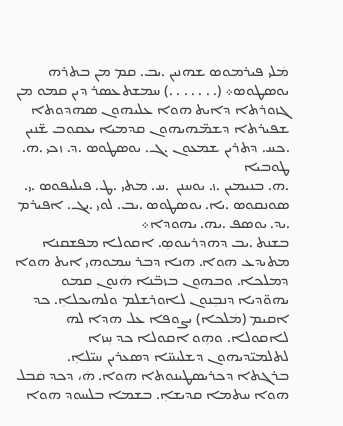ܡܿܠܝ ܦܝܪܡܘܣ ܫܗܢܝܢ .ܝܒ. ܩܡ ܡܢ ܒܬܪܗ ܝܘܣܛܘܣ܀ (. . . . . . .) ܚܡܫܬܥܣܪ ܕܝܢ ܩܡܘ ܡܢ ܓܙܘܪܬܐ ܕܐܝܬ ܗܘܐ ܥܠܝܗܘܢ ܣܗܕܘܬܐ ܫܦܝܪܬܐ ܕܫܡ̈ܗܝܗܘܢ ܩܕܡܝܐ ܝܥܩܘܒ ܫ̈ܢܝܢ .ܟܚ. ܕܬܪܝܢ ܫܡܥܘܢ .ܓ. ܝܘܣܛܘܣ .ܕ. ܙܟܝ .ܗ. ܛܘܒܝܐ
.ܗ. ܒܢܝܡܝܢ .ܙ. ܝܘܚܢܢ  .ܚ. ܡܬܝ .ܛ. ܦܝܠܝܦܘܣ .ܝ. ܣܘܢܩܘܣ .ܝܐ. ܝܘܣܛܘܣ .ܝܒ. ܠܘܝ .ܝܓ. ܐܦܝܪܡ .ܝܕ. ܝܘܣܦ .ܝܗ. ܝܗܘܕܐ܀
ܒܫܢܬ .ܝܒ ܕܗܕܪܝܢܘܣܼ. ܐܩܘܠܐ ܡܦܫܩܢܐ ܡܬܝܕܥ ܗܘܐ. ܗܢܐ ܕܒܪ ܚܡܘܗܝ ܐܝܬ ܗܘܐ ܕܡܠܟܐ. ܘܒܗܘܢ ܒܙܒ̈ܢܐ ܗܿܢܘܢܼ ܩܡܘ ܝܗܘ̈ܕܝܐ ܕܢܒܼܢܘܢ ܠܐܘܪܫܠܡ ܘܠܗܝܟܠܐܼ. ܟܕ ܐܩܝܡ (ܡܿܠܟܐ) ܝܨܘܦܐ ܥܠ ܗܕܐ ܠܗ ܠܐܩܘܠܐ. ܘܗܼܘ ܐܩܘܠܐ ܟܕ ܚܼܙܐ ܠܬܠܡܝ̈ܕܝܗܘܢ ܕܫܠܝܚ̈ܐ ܕܣܥܪܝܢ ܚܝ̈ܠܐܼ. ܒܪܓܬܐ ܕܟܪܝܣܛܝܢܘܬܐ ܗܘܐ. ܗܿ، ܕܟܕ ܩܿܒܠ ܗܘܐ ܚܬܡܐ ܩܕܝܫܐܼ. ܒܫܡܐ ܒܠܚܘܕ ܗܘܐ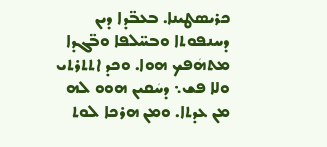ܟܪܝܣܛܝܢܐ. ܒܥܒ̈ܕܐ ܕܝܢ ܕܚܢܦܘܬܐ ܘܒܚ̈ܠܦܐ ܘܒ̈ܓܕܐ ܡܬܗܿܦܟ ܗܘܐ. ܘܟܕ ܐܬܬܪܬܝ ܘܠܐ ܦܫ܆ ܕܚܿܩܝܢ ܗܘܘ ܠܗ ܡܢ ܥܕܬܐ. ܘܡܢ ܗܪܟܐ ܠܘܬ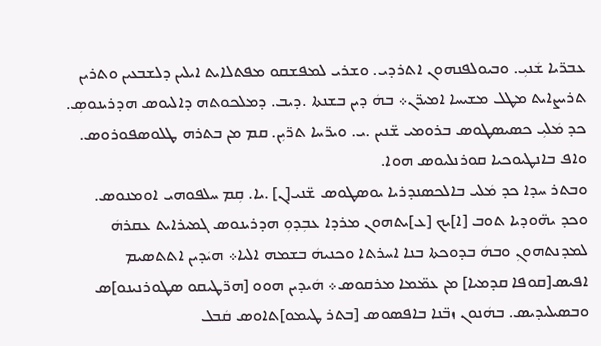ܥܒܪ̈ܝܐ ܫܿܢܝܼ. ܘܒܝܘܠܦܢܗܘܢ ܐܬܪܕܝ. ܘܫܪܝ ܠܡܦܫܩܘ ܡܦܬܠܐܝܬ ܐܝܠܝܢ ܕܠܫܒܥܝܢ ܘܬܪܝܢ ܬܪܝܨܐܝܬ ܡܛܠ ܡܫܝܚܐ ܐܡܝܪ̈ܢ܀ ܒܗܿ ܕܝܢ ܒܫܢܬܐ .ܕܝܒ. ܕܡܠܟܘܬܗ ܕܐܠܝܘܣ ܗܕܪܝܢܘܣܼ. ܟܕ ܡܿܠܝܼ ܟܣܝܣܛܘܣ ܒܪܘܡܝ ܫ̈ܢܝܢ .ܝ. ܘܝܪ̈ܚܐ ܬܪ̈ܝܼܢ. ܩܡ ܡܢ ܒܬܪܗ ܛܠܘܣܦܘܪܘܣ. ܘܐܦ ܒܐܢܛܝܘܟܝܐ ܩܘܪܢܠܝܘܣ ܗܘܐ.
ܘܒܬܪ ܚܕܐ ܟܕ ܡܿܠܝ ܒܐܠܟܣܢܕܪܝܐ ܝܘܣܛܘܣ ܫ̈ܢܝ[ܢ] .ܝܐ. ܩܼܡ ܚܠܦܘܗܝ ܐܘܡܢܘܣ. ܘܟܕ ܝܗ̈ܘܕܝܐ ܬܘܒ [ܐ]ܝܟ [ܥ]ܝܬܗܘܢ ܡܪܕܐ ܥܒܼܕܘܼ ܗܕܪܝܢܘܣ ܓܡܝܪܐܝܬ ܥܩܪܗܿ ܠܡܕܢܬܗܘܢܼ ܘܒܗܿ ܒܕܘܟܬܐ ܒܢܐ ܐܚܪܬܐ ܘܟܢܝܗܿ ܒܫܡܗ ܐܠܝܐ܀ ܗܝܿܕܝܢ ܐܬܬܣܝܡ ܐܦܝܣ[ܩܘܦܐ ܩܕܡܝܐ] ܡܢ ܥܡ̈ܡܐ ܡܪܩܘܣ܀ ܗܿܝܕܝܢ ܗܘܘ [ܗܪ̈ܛܝܩܘ ܣܛܘܪܢܝܢܘ]ܣ ܘܒܣܝܠܝܕܝܣ. ܒܗܿܢܘܢ ܙܒ̈ܢܐ ܒܐܦܣܘܣ [ܒܬܪ ܛܝܡܘ]ܬܐܘܣ ܩܿܒܠ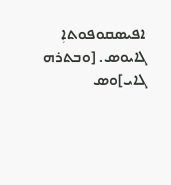ܐܦܝܣܩܘܦܘܬܐܼ ܓܐܝܘܣ. [ܘܒܬܪܗ ܓܐܝ]ܘܣ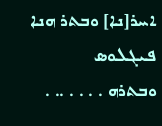ܐܚܪ[ܢܐ] ܘܒܬܪ ܗܢܐ ܦܝܓܠܘܣ
ܘܒܬܪܗ . . . . .. .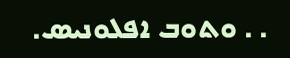. . ܘܬܘܒ ܐܦܠܘܢܝܣ.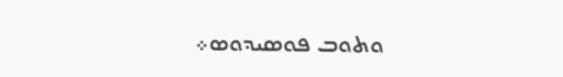ܘܬܘܒ ܦܘܣܝܕܘܣ܀